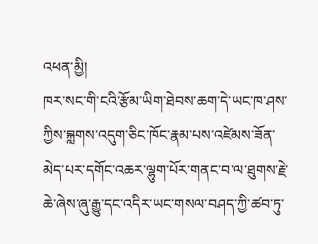འཕན་མྱི།
ཁར་སང་གི་ངའི་རྩོམ་ཡིག་ཐེབས་ཆག་དེ་ཡང་ཁ་ཤས་ཀྱིས་བྐླགས་འདུག་ཅིང་ཁོང་རྣམ་པས་འཛེམས་ཟོན་མེད་པར་དགོང་འཆར་ལྷུག་པོར་གནང་བ་ལ་ཐུགས་རྗེ་ཆེ་ཞེས་ཞུ་རྒྱུ་དང་འདིར་ཡང་གསལ་བཤད་ཀྱི་ཚབ་ཏུ་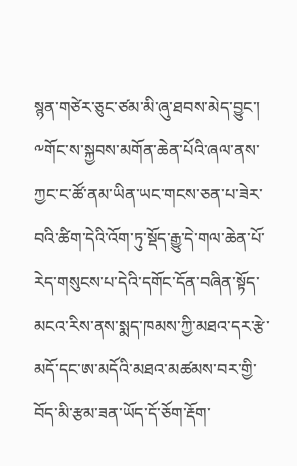སྙན་གཙེར་ཅུང་ཙམ་མི་ཞུ་ཐབས་མེད་བྱུང་། ༸གོང་ས་སྐྱབས་མགོན་ཆེན་པོའི་ཞལ་ནས་ཀྱང་ང་ཚོ་ནམ་ཡིན་ཡང་གངས་ཅན་པ་ཟེར་བའི་ཚིག་དེའི་འོག་ཏུ་སྡོད་རྒྱུ་དེ་གལ་ཆེན་པོ་རེད་གསུངས་པ་དེའི་དགོང་དོན་བཞིན་སྟོད་མངའ་རིས་ནས་སྨད་ཁམས་ཀྱི་མཐའ་དར་རྩེ་མདོ་དང་ཨ་མདོའི་མཐའ་མཚམས་བར་གྱི་བོད་མི་རྩམ་ཟན་ཡོད་དོ་ཅོག་རྡོག་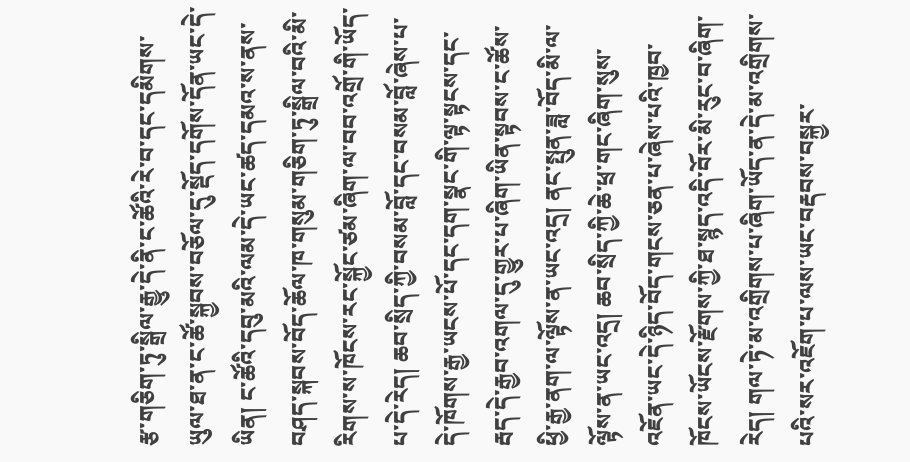རྩ་གཅིག་ཏུ་སྒྲིལ་རྒྱུ་དེ་ནི་ང་ཚོའི་རེ་བ་དང་དམིགས་ཡུལ་ཐ་ན་ང་ཚོ་སྐྱབས་བཅོལ་དུ་སྡོད་དགོས་དོན་ཡང་དེ་ཡིན། ང་ཚོའི་དབུ་མའི་ལམ་དེ་ཡང་ཚད་དམའ་ས་ནས་བཤད་སྐབས་བོད་ཆོལ་ཁ་གསུམ་གཅིག་ཏུ་སྒྲིལ་བའི་མི་རིགས་ས་ཁོངས་རང་སྐྱོང་ཙམ་ཞིག་ལ་བབ་འགྲོ་གི་ཡོད་པ་དེ་རེད། ཆབ་སྲིད་ཀྱི་བསམ་བློ་དང་བསམ་བློ་ཞེས་པ་དེ་ཁོགས་རྒྱ་ཡངས་པོ་དང་དག་སྣང་གི་ལྟ་སྟངས་དང་རྦད་དེ་རྒྱབ་འགལ་དུ་གྱུར་པ་ཞིག་ཡིན་སྟབས་ང་ཚོས་ཕྱི་རྒྱ་ནག་ལ་ལྟོས་ན་ཡང་འདྲ། ནང་སྤུན་ཟླ་བོད་མི་ལ་ལྟོས་ན་ཡང་འདྲ། ཆབ་སྲིད་ཀྱི་ཆེ་ཕྲ་གང་ཞིག་སུས་འཇོན་ཡང་དེ་ཉིད་བོད་གངས་ཅན་པ་ཞེས་པའི་ཁྱབ་ཁོངས་ཡོངས་རྫོགས་ཀྱི་ཐ་སྙད་འདི་བོར་མི་རུང་བ་ཞིག་རེད། གལ་ཏེ་མ་འགྲིགས་པ་ཞིག་ཡོད་ན་དེ་མ་འགྲིགས་པའི་སར་འཇོག་པ་ལས་ཡང་བརྡབས་བསྐྱར་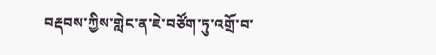བརྡབས་ཀྱིས་གླེང་ན་ཇེ་བཙོག་ཏུ་འགྲོ་བ་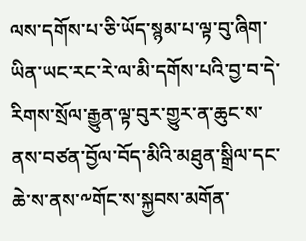ལས་དགོས་པ་ཅི་ཡོད་སྙམ་པ་ལྟ་བུ་ཞིག་ཡིན་ཡང་རང་རེ་ལ་མི་དགོས་པའི་བྱ་བ་དེ་རིགས་སྲོལ་རྒྱུན་ལྟ་བུར་གྱུར་ན་ཆུང་ས་ནས་བཙན་བྱོལ་བོད་མིའི་མཐུན་སྒྲིལ་དང་ཆེ་ས་ནས་༸གོང་ས་སྐྱབས་མགོན་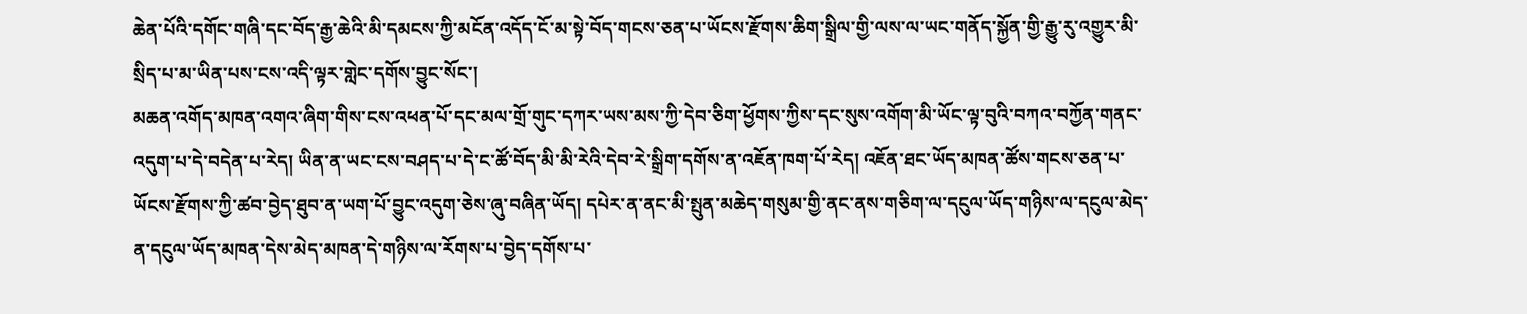ཆེན་པོའི་དགོང་གཞི་དང་བོད་རྒྱ་ཆེའི་མི་དམངས་ཀྱི་མངོན་འདོད་ངོ་མ་སྟེ་བོད་གངས་ཅན་པ་ཡོངས་རྫོགས་ཆིག་སྒྲིལ་གྱི་ལས་ལ་ཡང་གནོད་སྐྱོན་གྱི་རྒྱུ་རུ་འགྱུར་མི་སྲིད་པ་མ་ཡིན་པས་ངས་འདི་ལྟར་གླེང་དགོས་བྱུང་སོང་།
མཆན་འགོད་མཁན་འགའ་ཞིག་གིས་ངས་འཕན་པོ་དང་མལ་གྲོ་གུང་དཀར་ཡས་མས་ཀྱི་དེབ་ཅིག་ཕྱོགས་ཀྱིས་དང་སུས་འགོག་མི་ཡོང་ལྟ་བུའི་བཀའ་བཀྱོན་གནང་འདུག་པ་དེ་བདེན་པ་རེད། ཡིན་ན་ཡང་ངས་བཤད་པ་དེ་ང་ཚོ་བོད་མི་མི་རེའི་དེབ་རེ་སྒྲིག་དགོས་ན་འཇོན་ཁག་པོ་རེད། འཇོན་ཐང་ཡོད་མཁན་ཚོས་གངས་ཅན་པ་ཡོངས་རྫོགས་ཀྱི་ཚབ་བྱེད་ཐུབ་ན་ཡག་པོ་བྱུང་འདུག་ཅེས་ཞུ་བཞིན་ཡོད། དཔེར་ན་ནང་མི་སྤུན་མཆེད་གསུམ་གྱི་ནང་ནས་གཅིག་ལ་དངུལ་ཡོད་གཉིས་ལ་དངུལ་མེད་ན་དངུལ་ཡོད་མཁན་དེས་མེད་མཁན་དེ་གཉིས་ལ་རོགས་པ་བྱེད་དགོས་པ་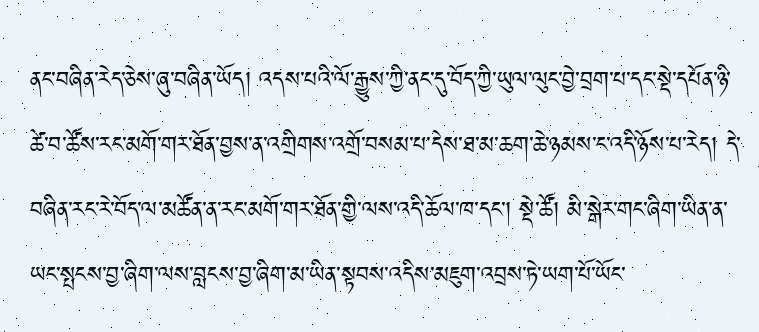ནང་བཞིན་རེད་ཅེས་ཞུ་བཞིན་ཡོད། འདས་པའི་ལོ་རྒྱུས་ཀྱི་ནང་དུ་བོད་ཀྱི་ཡུལ་ལུང་བྱེ་བྲག་པ་དང་སྡེ་དཔོན་ཉི་ཚེ་བ་ཚོས་རང་མགོ་གར་ཐོན་བྱས་ན་འགྲིགས་འགྲོ་བསམ་པ་དེས་ཐ་མ་ཆག་ཆེ་ཉམས་ང་འདི་ཉོས་པ་རེད། དེ་བཞིན་རང་རེ་བོད་ལ་མཚོན་ན་རང་མགོ་གར་ཐོན་གྱི་ལས་འདི་ཆོལ་ཁ་དང་། སྡེ་ཚོ། མི་སྒེར་གང་ཞིག་ཡིན་ན་ཡང་སྤངས་བྱ་ཞིག་ལས་བླངས་བྱ་ཞིག་མ་ཡིན་སྟབས་འདིས་མཇུག་འབྲས་ཏེ་ཡག་པོ་ཡོང་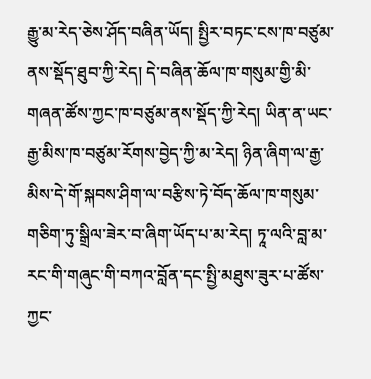རྒྱུ་མ་རེད་ཅེས་ཤོད་བཞིན་ཡོད། སྤྱིར་བཏང་ངས་ཁ་བཙུམ་ནས་སྡོད་ཐུབ་ཀྱི་རེད། དེ་བཞིན་ཆོལ་ཁ་གསུམ་གྱི་མི་གཞན་ཚོས་ཀྱང་ཁ་བཙུམ་ནས་སྡོད་ཀྱི་རེད། ཡིན་ན་ཡང་རྒྱ་མིས་ཁ་བཙུམ་རོགས་བྱེད་ཀྱི་མ་རེད། ཉིན་ཞིག་ལ་རྒྱ་མིས་དེ་གོ་སྐབས་ཤིག་ལ་བརྩིས་ཏེ་བོད་ཆོལ་ཁ་གསུམ་གཅིག་ཏུ་སྒྲིལ་ཟེར་བ་ཞིག་ཡོད་པ་མ་རེད། ཏཱ་ལའི་བླ་མ་རང་གི་གཞུང་གི་བཀའ་བློན་དང་སྤྱི་མཐུས་ཟུར་པ་ཚོས་ཀྱང་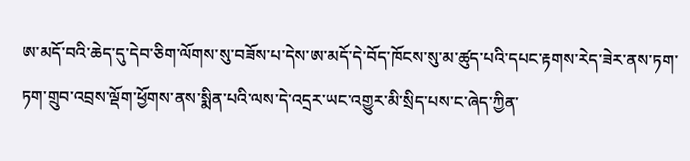ཨ་མདོ་བའི་ཆེད་དུ་དེབ་ཅིག་ལོགས་སུ་བཟོས་པ་དེས་ཨ་མདོ་དེ་བོད་ཁོངས་སུ་མ་ཚུད་པའི་དཔང་རྟགས་རེད་ཟེར་ནས་ཏག་ཏག་གྲུབ་འབྲས་ལྡོག་ཕྱོགས་ནས་སྨིན་པའི་ལས་དེ་འདྲར་ཡང་འགྱུར་མི་སྲིད་པས་ང་ཞེད་ཀྱིན་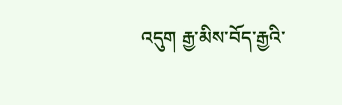འདུག རྒྱ་མིས་བོད་རྒྱའི་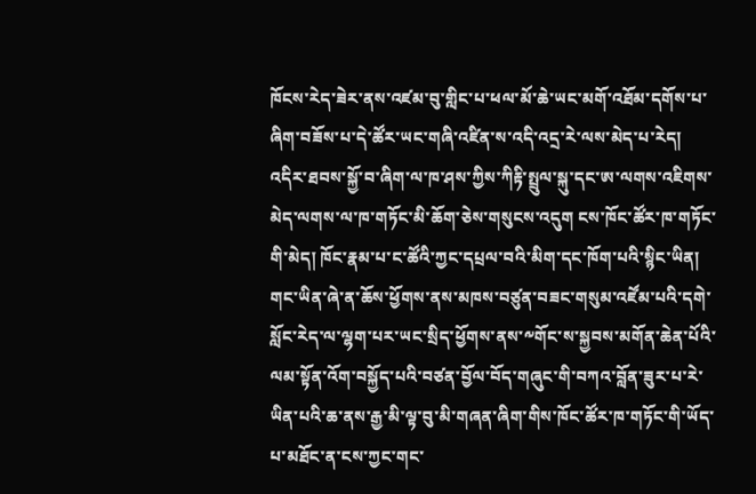ཁོངས་རེད་ཟེར་ནས་འཛམ་བུ་གླིང་པ་ཕལ་མོ་ཆེ་ཡང་མགོ་འཐོམ་དགོས་པ་ཞིག་བཟོས་པ་དེ་ཚོར་ཡང་གཞི་འཛིན་ས་འདི་འདྲ་རེ་ལས་མེད་པ་རེད།
འདིར་ཐབས་སྐྱོ་བ་ཞིག་ལ་ཁ་ཤས་ཀྱིས་ཀིརྟི་སྤྲུལ་སྐུ་དང་ཨ་ལགས་འཇིགས་མེད་ལགས་ལ་ཁ་གཏོང་མི་ཆོག་ཅེས་གསུངས་འདུག ངས་ཁོང་ཚོར་ཁ་གཏོང་གི་མེད། ཁོང་རྣམ་པ་ང་ཚོའི་ཀྱང་དཔྲལ་བའི་མིག་དང་ཁོག་པའི་སྙིང་ཡིན། གང་ཡིན་ཞེ་ན་ཆོས་ཕྱོགས་ནས་མཁས་བཙུན་བཟང་གསུམ་འཛོམ་པའི་དགེ་སློང་རེད་ལ་ལྷག་པར་ཡང་སྲིད་ཕྱོགས་ནས་༸གོང་ས་སྐྱབས་མགོན་ཆེན་པོའི་ལམ་སྟོན་འོག་བསྐྱོད་པའི་བཙན་བྱོལ་བོད་གཞུང་གི་བཀའ་བློན་ཟུར་པ་རེ་ཡིན་པའི་ཆ་ནས་རྒྱ་མི་ལྟ་བུ་མི་གཞན་ཞིག་གིས་ཁོང་ཚོར་ཁ་གཏོང་གི་ཡོད་པ་མཐོང་ན་ངས་ཀྱང་གང་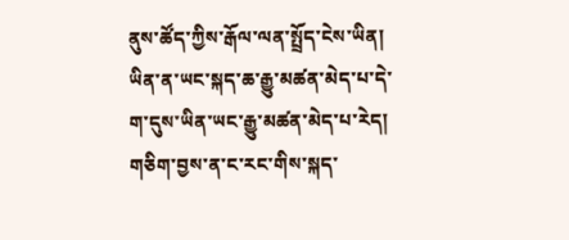ནུས་ཚོད་ཀྱིས་རྒོལ་ལན་སྤྲོད་ངེས་ཡིན། ཡིན་ན་ཡང་སྐད་ཆ་རྒྱུ་མཚན་མེད་པ་དེ་ག་དུས་ཡིན་ཡང་རྒྱུ་མཚན་མེད་པ་རེད། གཅིག་བྱས་ན་ང་རང་གིས་སྐད་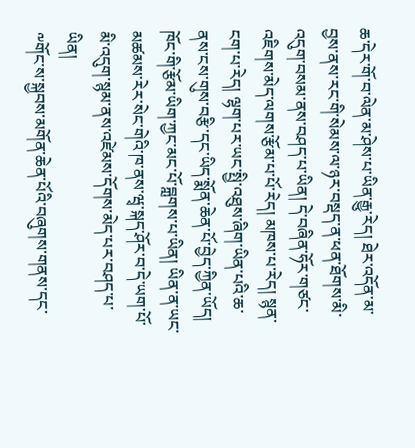ཆ་དེར་གོ་བ་ལེན་མ་ཤེས་པ་ཡིན་རྒྱུ་རེད། ཐེར་འདོན་མ་བྱས་ནས་རང་གི་སེམས་ལ་ཉར་བསྡད་ན་ཕན་ཐོགས་མི་འདུག་བསམ་ནས་བཤད་པ་ཡིན། དེ་བཞིན་ཧོར་གཙང་འཇིགས་མེད་ལགས་རྩོམ་པ་པོ་རེད། མཁས་པ་རེད། སྙན་ངག་པ་རེད། ལྷག་པར་ཡང་སྤྱི་འཐུས་ཞིག་ཡིན་པའི་ཆ་ནས་ངས་གུས་བརྩི་དང་ཡིད་སྨོན་ཆེན་པོ་བྱེད་ཀྱིན་ཡོད། ཁོང་གི་རྩོམ་ཡིག་ཀྱང་མང་པོ་བྐླགས་པ་ཡིན། ཡིན་ན་ཡང་མཚམས་རེར་སེང་གེའི་ཁ་ནས་ཝྭ་སྐད་ཤོར་བ་དེ་ཡག་པོ་མི་འདུག་སྙམ་ནས་འཛེམས་དོགས་མེད་པར་བཤད་པ་ཡིན།
༸གོང་ས་སྐྱབས་མགོན་ཆེན་པོའི་བཞུགས་གནས་དང་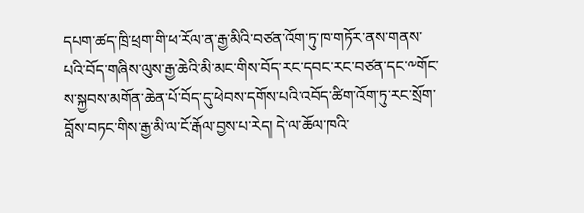དཔག་ཚད་ཁྲི་ཕྲག་གི་ཕ་རོལ་ན་རྒྱ་མིའི་བཙན་འོག་ཏུ་ཁ་གཏོར་ནས་གནས་པའི་བོད་གཞིས་ལུས་རྒྱ་ཆེའི་མི་མང་གིས་བོད་རང་དབང་རང་བཙན་དང་༸གོང་ས་སྐྱབས་མགོན་ཆེན་པོ་བོད་དུ་ཕེབས་དགོས་པའི་འབོད་ཚིག་འོག་ཏུ་རང་སྲོག་བློས་བཏང་གིས་རྒྱ་མི་ལ་ངོ་རྒོལ་བྱས་པ་རེད། དེ་ལ་ཆོལ་ཁའི་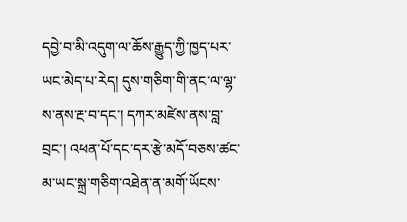དབྱེ་བ་མི་འདུག་ལ་ཆོས་རྒྱུད་ཀྱི་ཁྱད་པར་ཡང་མེད་པ་རེད། དུས་གཅིག་གི་ནང་ལ་ལྷ་ས་ནས་རྔ་བ་དང་། དཀར་མཛེས་ནས་བླ་བྲང་། འཕན་པོ་དང་དར་རྩེ་མདོ་བཅས་ཚང་མ་ཡང་སྐྲ་གཅིག་འཐེན་ན་མགོ་ཡོངས་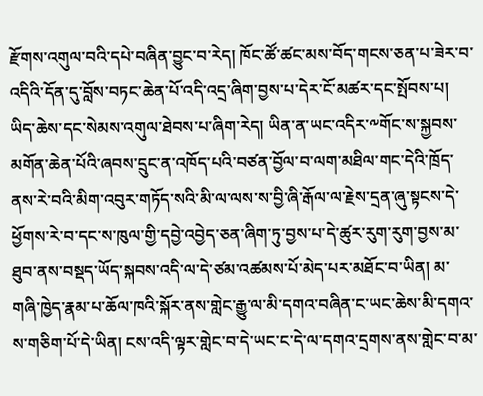རྫོགས་འགུལ་བའི་དཔེ་བཞིན་བྱུང་བ་རེད། ཁོང་ཚོ་ཚང་མས་བོད་གངས་ཅན་པ་ཟེར་བ་འདིའི་དོན་དུ་བློས་བཏང་ཆེན་པོ་འདི་འདྲ་ཞིག་བྱས་པ་དེར་ངོ་མཚར་དང་སྤོབས་པ། ཡིད་ཆེས་དང་སེམས་འགུལ་ཐེབས་པ་ཞིག་རེད། ཡིན་ན་ཡང་འདིར་༸གོང་ས་སྐྱབས་མགོན་ཆེན་པོའི་ཞབས་དྲུང་ན་འཁོད་པའི་བཙན་བྱོལ་བ་ལག་མཐིལ་གང་དེའི་ཁྲོད་ནས་རེ་བའི་མིག་འབུར་གཏོད་སའི་མི་ལ་ལས་ས་བྱི་ཞི་རྒོལ་ལ་རྗེས་དྲན་ཞུ་སྟངས་དེ་ཕྱོགས་རེ་བ་དང་ས་ཁུལ་གྱི་དབྱེ་འབྱེད་ཅན་ཞིག་ཏུ་བྱས་པ་དེ་ཚུར་རུག་རུག་བྱས་མ་ཐུབ་ནས་བསྡད་ཡོད་སྐབས་འདི་ལ་དེ་ཙམ་འཚམས་པོ་མེད་པར་མཐོང་བ་ཡིན། མ་གཞི་ཁྱེད་རྣམ་པ་ཆོལ་ཁའི་སྐོར་ནས་གླེང་རྒྱུ་ལ་མི་དགའ་བཞིན་ང་ཡང་ཆེས་མི་དགའ་ས་གཅིག་པོ་དེ་ཡིན། ངས་འདི་ལྟར་གླེང་བ་དེ་ཡང་ང་དེ་ལ་དགའ་དྲགས་ནས་གླེང་བ་མ་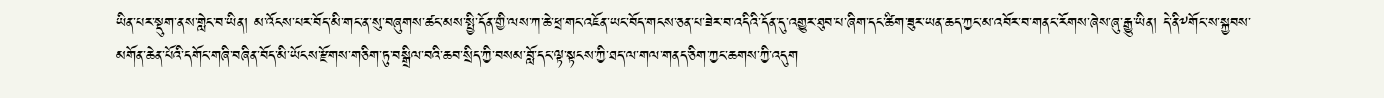ཡིན་པར་སྡུག་ནས་གླེང་བ་ཡིན། མ་འོངས་པར་བོད་མི་གང་ན་སུ་བཞུགས་ཚང་མས་སྤྱི་དོན་གྱི་ལས་ཀ་ཆེ་ཕྲ་གང་འཇོན་ཡང་བོད་གངས་ཅན་པ་ཟེར་བ་འདིའི་དོན་དུ་འགྱུར་ཐུབ་པ་ཞིག་དང་ཚིག་ཟུར་ཡན་ཆད་ཀྱང་མ་འབོར་བ་གནང་རོགས་ཞེས་ཞུ་རྒྱུ་ཡིན། དེ་ནི༸གོང་ས་སྐྱབས་མགོན་ཆེན་པོའི་དགོང་གཞི་བཞིན་བོད་མི་ཡོངས་རྫོགས་གཅིག་ཏུ་བསྒྲིལ་བའི་ཆབ་སྲིད་ཀྱི་བསམ་བློ་དང་ལྟ་སྟངས་ཀྱི་ཐད་ལ་གལ་གནད་ཅིག་ཀྱང་ཆགས་ཀྱི་འདུག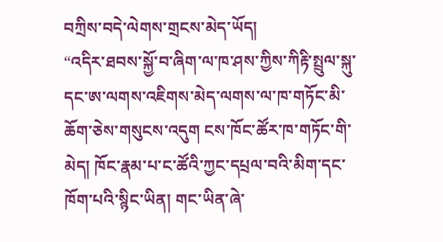བཀྲིས་བདེ་ལེགས་གྲངས་མེད་ཡོད།
“འདིར་ཐབས་སྐྱོ་བ་ཞིག་ལ་ཁ་ཤས་ཀྱིས་ཀིརྟི་སྤྲུལ་སྐུ་དང་ཨ་ལགས་འཇིགས་མེད་ལགས་ལ་ཁ་གཏོང་མི་ཆོག་ཅེས་གསུངས་འདུག ངས་ཁོང་ཚོར་ཁ་གཏོང་གི་མེད། ཁོང་རྣམ་པ་ང་ཚོའི་ཀྱང་དཔྲལ་བའི་མིག་དང་ཁོག་པའི་སྙིང་ཡིན། གང་ཡིན་ཞེ་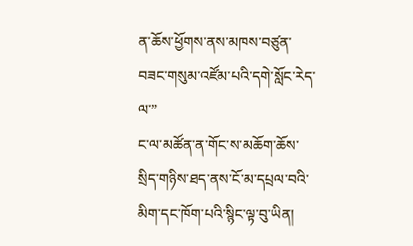ན་ཆོས་ཕྱོགས་ནས་མཁས་བཙུན་བཟང་གསུམ་འཛོམ་པའི་དགེ་སློང་རེད་ལ་”
ང་ལ་མཚོན་ན་གོང་ས་མཆོག་ཆོས་སྲིད་གཉིས་ཐད་ནས་ངོ་མ་དཔྲལ་བའི་མིག་དང་ཁོག་པའི་སྙིང་ལྟ་བུ་ཡིན།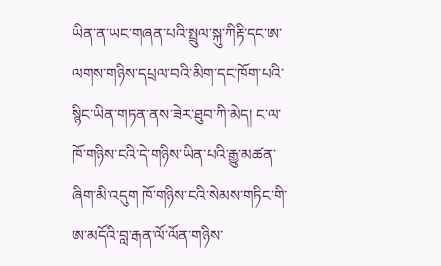ཡིན་ན་ཡང་གཞན་པའི་སྤྲུལ་སྐུ་ཀིརྟི་དང་ཨ་ལགས་གཉིས་དཔྲལ་བའི་མིག་དང་ཁོག་པའི་སྙིང་ཡིན་གཏན་ནས་ཟེར་ཐུབ་ཀི་མེད། ང་ལ་ཁོ་གཉིས་ངའི་དེ་གཉིས་ཡིན་པའི་རྒྱུ་མཚན་ཞིག་མི་འདུག ཁོ་གཉིས་ངའི་སེམས་གཏིང་གི་ཨ་མདོའི་བླ་རྒན་ལོ་ལོན་གཉིས་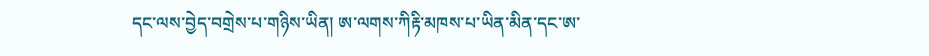དང་ལས་བྱེད་བགྲེས་པ་གཉིས་ཡིན། ཨ་ལགས་ཀིརྟི་མཁས་པ་ཡིན་མིན་དང་ཨ་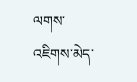ལགས་འཇིགས་མེད་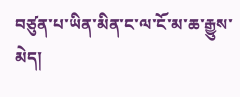བཙུན་པ་ཡིན་མིན་ང་ལ་ངོ་མ་ཆ་རྒྱུས་མེད།